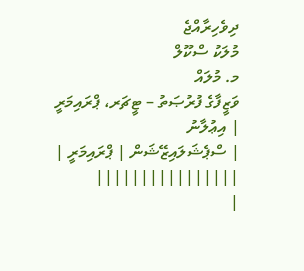ދިވެހިރާއްޖެ
މުލަކު ސްކޫލް
މ. މުލައް
ވަޒީފާގެ ފުރުޞަތު – ޓީޗަރ، ޕްރައިމަރީ
| އިޢުލާނު
| ސްޕެޝަލައިޒޭޝަން | ޕްރައިމަރީ | ||||||||||||||||
|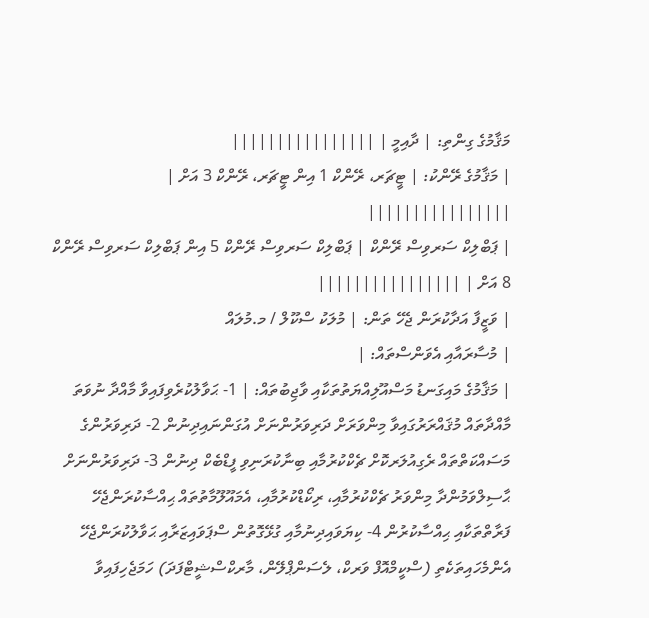މަޤާމުގެ ގިންތި: | ދާއިމީ | ||||||||||||||||
| މަޤާމުގެ ރޭންކު: | ޓީޗަރ، ރޭންކް 1 އިން ޓީޗަރ، ރޭންކް 3 އަށް | ||||||||||||||||
| ޕަބްލިކް ސަރވިސް ރޭންކް | ޕަބްލިކް ސަރވިސް ރޭންކް 5 އިން ޕަބްލިކް ސަރވިސް ރޭންކް 8 އަށް | ||||||||||||||||
| ވަޒީފާ އަދާކުރަން ޖެހޭ ތަން: | މުލަކު ސްކޫލް / މ.މުލައް
| މުސާރައާއި އެވަންސްތައް: |
| މަޤާމުގެ މައިގަނޑު މަސްއޫލިއްޔަތުތަކާއި ވާޖިބުތައް: | 1- ޙަވާލުކުރެވިފައިވާ މާއްދާ ނުވަތަ މާއްދާތައް މުޤައްރަރުގައިވާ މިންވަރަށް ދަރިވަރުންނަށް އުގަންނައިދިނުން 2- ދަރިވަރުންގެ މަސައްކަތްތައް ރެގިއުލަރކޮށް ޗެކްކުރުމާއި ބިނާކުރަނިވި ފީޑްބެކް ދިނުން 3- ދަރިވަރުންނަށް ޙާސިލްވަމުންދާ މިންވަރު ޗެކްކުރުމާއި، ރިކޯޑްކުރުމާއި، އެމައޫލޫމާތުތައް ޙިއްސާކުރަންޖެހޭ ފަރާތްތަކާއި ޙިއްސާކުރުން 4- ކިޔަވައިދިނުމާއި ގުޅޭގޮތުން ސްޕަވައިޒަރާއި ޙަވާލުކުރަންޖެހޭ އެންމެހައިތަކެތި (ސްކީމްއޮފް ވަރކް، ލެސަންޕްލޭން، މާރކްސްޝީޓްފަދަ) ހަމަޖެހިފައިވާ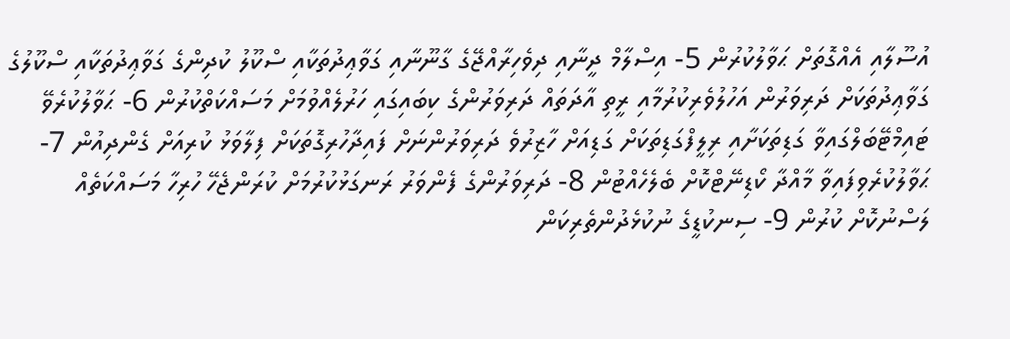އުސޫލާއި އެއްގޮތަށް ޙަވާލުކުރުން 5- އިސްލާމް ދީނާއި ދިވެހިރާއްޖޭގެ ގާނޫނާއި ގަވާޢިދުތަކާއި ސްކޫލު ކުދިންގެ ގަވާޢިދުތަކާއި ސްކޫލުގެ ގަވާޢިދުތަކަށް ދަރިވަރުން އަހުލުވެރިކުރުމާއި ރީތި އާދަތައް ދަރިވަރުންގެ ކިބައިގައި ހަރުލެއްވުމަށް މަސައްކަތްކުރުން 6- ޙަވާލުކުރެވޭ ޓައިމްޓޭބަލްގައިވާ ގަޑިތަކަށާއި ރިލީފްގަޑިތަކަށް ގަޑިއަށް ހާޒިރުވެ ދަރިވަރުންނަށް ފައިދާހުރިގޮތަކަށް ފިލާވަޅު ކުރިއަށް ގެންދިއުން 7- ޙަވާލުކުރެވިފައިވާ މާއްދާ ކޯޑިނޭޓްކޮށް ބެލެހެއްޓުން 8- ދަރިވަރުންގެ ފެންވަރު ރަނގަޅުކުރުމަށް ކުރަންޖެހޭ ހުރިހާ މަސައްކަތެއް ލަސްނުކޮށް ކުރުން 9- ސިނކުޑީގެ ނުކުޅެދުންތެރިކަން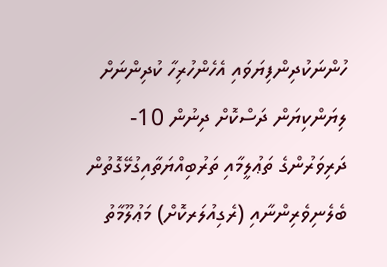ހުންނަކުދިންފިޔަވައި އެހެންހުރިހާ ކުދިންނަށް ލިޔަންކިޔަން ދަސްކޮށް ދިނުން 10- ދަރިވަރުންގެ ތަޢުލީމާއި ތަރުބިއްޔަތާއިގުޅޭގޮތުން ބެލެނިވެރިންނާއި (ރެގިއުލަރކޮށް) މަޢުލޫމާތު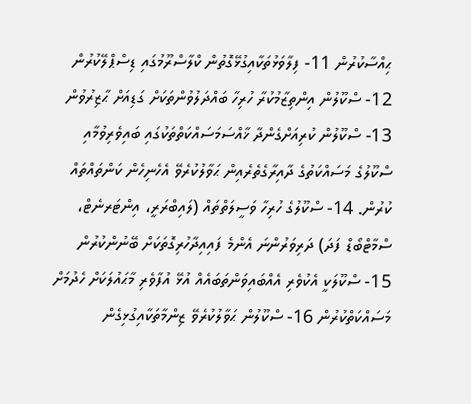ޙިއްސާކުރުން 11- ފިލާވަޅުތަކާއިގުޅޭގޮތުން ކްލާސްރޫމުގައި ޑިސްޕްލޭކުރުން 12- ސްކޫލުން އިންތިޒާމުކުރާ ހުރިހާ ބައްދަލުވުންތަކަށް ގަޑިއަށް ޙާޒިރުވުން 13- ސްކޫލުން ކުރިއަށްގެންދާ ޚާއްސަމަސައްކަތްތަކުގައި ބައިވެރިވުމާއި ސްކޫލުގެ މަސައްކަތުގެ ދާއިރާގެތެރެއިން ޙަވާލުކުރެވޭ އެހެނިހެން ކަންތައްތައް ކުރުން. 14- ސްކޫލުގެ ހުރިހާ ވަސީލަތްތައް (ލައިބްރަރީ، އިންޓަރނެޓް، ސްމާޓްބޯޑް ފަދަ) ދަރިވަރުންނަ އެންމެ ފައިއިދާހުރިގޮތަކަށް ބޭނުންކުރުން 15- ސްކޫލަކީ އެކުވެރި އެއްބައިވަންތަބައެއް އުޅޭ އުފާވެރި މާޙައުލަކަށް ހެދުމަށް މަސައްކަތްކުރުން 16- ސްކޫލުން ޙަވާލުކުރެވޭ ޒިންމާތަކާއިގުޅިގެން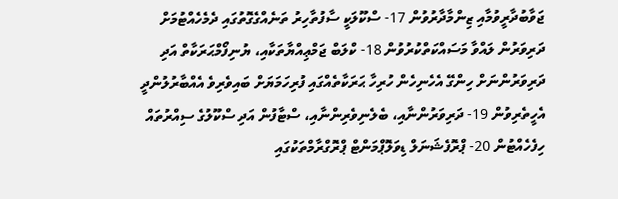ޖަވާބުދާރީވުމާއި ޒިންމާދާރުވުން 17- ސްކޫލަކީ ސާފުތާހިރު ތަނެއްގެގޮތުގައި ދެމެހެއްޓުމަށް ދަރިވަރުން ލައްވާ މަސައްކަތްކުރުވުން 18- ކްލަބް ޖަމްޢިއްޔާތަކާއި، ޔުނިފޯމްޙަރަކާތް އަދި ދަރިވަރުންނަށް ހިންގޭ އެހެނިހެން ހުރިހާ ޙަރަކާތެއްގައި ފުރިހަމަޔަށް ބައިވެރިވެ އެއްބާރުލުންދީ އެހީތެރިވުން 19- ދަރިވަރުންނާއި، ބެލެނިވެރިންނާއި، ސްޓާފުން އަދި ސްކޫލުގެ ސިއްރުތައް ހިފެހެއްޓުން 20- ޕްރޮފެޝަނަލް ޑިވަލޮޕްމަންޓް ޕްރޮގްރާމްތަކުގައި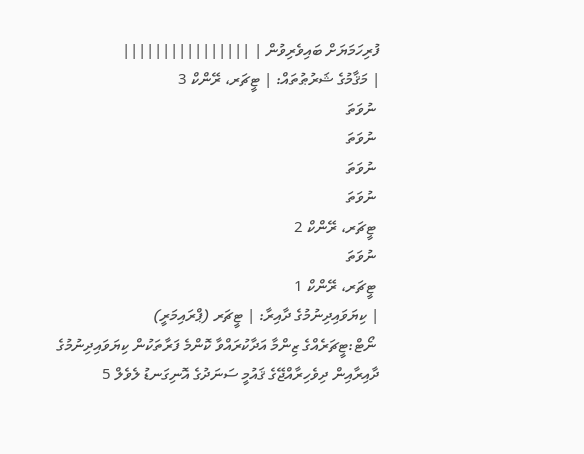ފުރިހަމަޔަށް ބައިވެރިވުން | ||||||||||||||||
| މަޤާމުގެ ޝަރުޠުތައް: | ޓީޗަރ، ރޭންކް 3
 ނުވަތަ
 ނުވަތަ
 ނުވަތަ
 ނުވަތަ
 ޓީޗަރ، ރޭންކް 2
 ނުވަތަ
 ޓީޗަރ، ރޭންކް 1
| ކިޔަވައިދިނުމުގެ ދާއިރާ: | ޓީޗަރ (ޕްރައިމަރީ)
 ނޯޓް:ޓީޗަރެއްގެ ޒިންމާ އަދާކުރައްވާ ކޮންމެ ފަރާތަކުން ކިޔަވައިދިނުމުގެ ދާއިރާއިން ދިވެހިރާއްޖޭގެ ޤައުމީ ސަނަދުގެ އޮނިގަނޑު ލެވެލް 5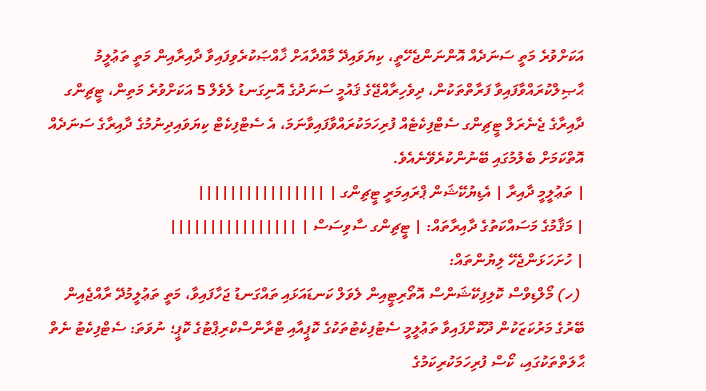އަކަށްވުރެ މަތީ ސަނަދެއް އޮންނަންޖެހޭތީ، ކިޔަވައިދޭ މާއްދާއަށް ޚާއްޞަކުރެވިފައިވާ ދާއިރާއިން މަތީ ތަޢުލީމު ޙާޞިލްކުރައްވާފައިވާ ފަރާތްތަކުން، ދިވެހިރާއްޖޭގެ ޤައުމީ ސަނަދުގެ އޮނިގަނޑު ލެވެލް 5 އަކަށްވުރެ މަތިން، ޓީޗިންގ ދާއިރާގެ ޖެނެރަލް ޓީޗިންގ ސެޓްފިކެޓެއް ފުރިހަމަކުރައްވާފައިވާނަމަ، އެ ސެޓްފިކެޓް ކިޔަވައިދިނުމުގެ ދާއިރާގެ ސަނަދެއް އޮތްކަމަށް ބެލުމުގައި ބޭނުންކުރެވޭނެއެވެ.
| ތަޢުލީމީ ދާއިރާ | އެޑިޔުކޭޝަން ޕްރައިމަރީ ޓީޗިންގ | ||||||||||||||||
| މަޤާމުގެ މަސައްކަތުގެ ދާއިރާތައް: | ޓީޗިންގ ސާވިސަސް | ||||||||||||||||
| ހުށަހަޅަންޖެހޭ ލިޔުންތައް:
 (ހ) މޯލްޑިވްސް ކޮލިފިކޭޝަންސް އޮތޯރިޓީއިން ލެވަލް ކަނޑައަޅައި ތައްގަނޑު ޖަހާފައިވާ، މަތީ ތަޢުލީމުދޭ ރާއްޖެއިން ބޭރުގެ މަރުކަޒަކުން ދޫކޮށްފައިވާ ތަޢުލީމީ ސެޓުފިކެޓުތަކުގެ ކޮޕީއާއި ޓްރާންސްކްރިޕްޓުގެ ކޮޕީ؛ ނުވަތަ: ސެޓްފިކެޓު ނެތް ޙާލަތްތަކުގައި، ކޯސް ފުރިހަމަކުރިކަމުގެ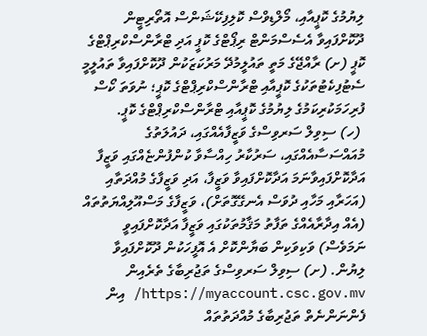ލިޔުމުގެ ކޮޕީއާއި، މޯލްޑިވްސް ކޮލިފިކޭޝަންސް އޮތޯރިޓީން ދޫކޮށްފައިވާ އެސެސްމަންޓް ރިޕޯޓްގެ ކޮޕީ އަދި ޓްރާންސްކްރިޕްޓްގެ ކޮޕީ (ށ) ރާއްޖޭގެ މަތީ ތައުލީމުދޭ މަރުކަޒަކުން ދޫކޮށްފައިވާ ތައުލީމީ ސެޓުފިކެޓުތަކުގެ ކޮޕީއާއި ޓްރާންސްކްރިޕްޓްގެ ކޮޕީ؛ ނުވަތަ ކޯސް ފުރިހަމަކުރިކަމުގެ ލިޔުމުގެ ކޮޕީއާއި ޓްރާންސްކްރިޕްޓްގެ ކޮޕީ.
 (ހ) ސިވިލް ސަރވިސްގެ ވަޒީފާއެއްގައި، ދައުލަތުގެ މުއައްސަސާއެއްގައި، ސަރުކާރު ހިއްސާވާ ކުންފުންޏެއްގައި ވަޒީފާ އަދާކޮށްފައިވާނަމަ އަދާކޮށްފައިވާ ވަޒީފާ، އަދި ވަޒީފާގެ މުއްދަތާއި (އަހަރާއި މަހާއި ދުވަސް އެނގޭގޮތަށް)، ވަޒީފާގެ މަސްއޫލިއްޔަތުތައް (އެއް އިދާރާއެއްގެ ތަފާތު މަޤާމުތަކުގައި ވަޒީފާ އަދާކޮށްފައިވީ ނަމަވެސް) ވަކިވަކިން ބަޔާންކޮށް އެ އޮފީހަކުން ދޫކޮށްފައިވާ ލިޔުން. (ށ) ސިވިލް ސަރވިސްގެ ތަޖުރިބާގެ ތެރެއިން https://myaccount.csc.gov.mv/ އިން ފެންނަންނެތް ތަޖުރިބާގެ މުއްދަތުތައް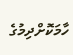ހާމަކޮށްދިމުގެ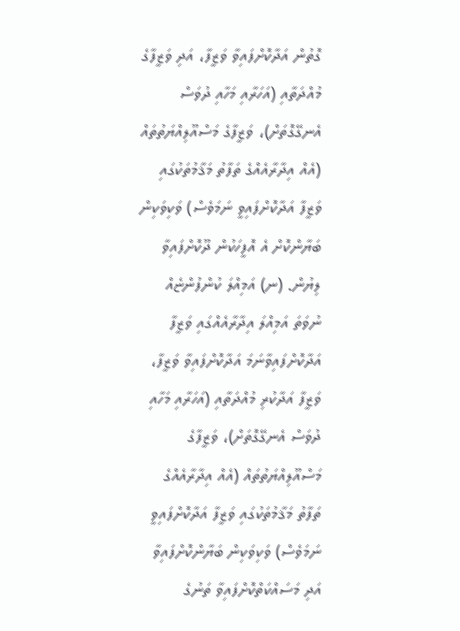ގޮތުން އަދާކޮށްފައިވާ ވަޒީފާ، އަދި ވަޒީފާގެ މުއްދަތާއި (އަހަރާއި މަހާއި ދުވަސް އެނގޭގޮތަށް)، ވަޒީފާގެ މަސްއޫލިއްޔަތުތައް (އެއް އިދާރާއެއްގެ ތަފާތު މަޤާމުތަކުގައި ވަޒީފާ އަދާކޮށްފައިވީ ނަމަވެސް) ވަކިވަކިން ބަޔާންކޮށް އެ އޮފީހަކުން ދޫކޮށްފައިވާ ލިޔުން. (ނ) އަމިއްލަ ކުންފުންޏެއް ނުވަތަ އަމިއްލަ އިދާރާއެއްގައި ވަޒީފާ އަދާކޮށްފައިވާނަމަ އަދާކޮށްފައިވާ ވަޒީފާ، ވަޒީފާ އަދާކުރި މުއްދަތާއި (އަހަރާއި މަހާއި ދުވަސް އެނގޭގޮތަށް)، ވަޒީފާގެ މަސްއޫލިއްޔަތުތައް (އެއް އިދާރާއެއްގެ ތަފާތު މަޤާމުތަކުގައި ވަޒީފާ އަދާކޮށްފައިވީ ނަމަވެސް) ވަކިވަކިން ބަޔާންކޮށްފައިވާ އަދި މަސައްކަތްކޮށްފައިވާ ތަނުގެ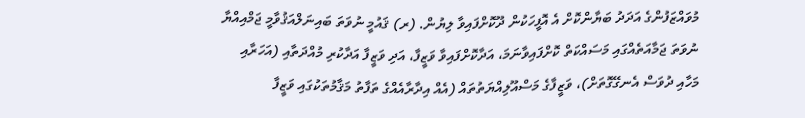މުވައްޒަފުންގެ އަދަދު ބަޔާންކޮށް އެ އޮފީހަކުން ދޫކޮށްފައިވާ ލިޔުން. (ރ) ޤައުމީ ނުވަތަ ބައިނަލްއަޤުވާމީ ޖަމްއިއްޔާ ނުވަތަ ޖަމާއަތެއްގައި މަސައްކަތް ކޮށްފައިވާނަމަ، އަދާކޮށްފައިވާ ވަޒީފާ، އަދި ވަޒީފާ އަދާކުރި މުއްދަތާއި (އަހަރާއި މަހާއި ދުވަސް އެނގޭގޮތަށް)، ވަޒީފާގެ މަސްއޫލިއްޔަތުތައް (އެއް އިދާރާއެއްގެ ތަފާތު މަޤާމުތަކުގައި ވަޒީފާ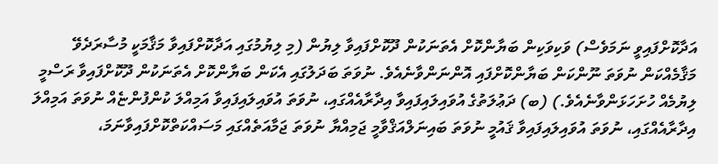އަދާކޮށްފައިވީ ނަމަވެސް) ވަކިވަކިން ބަޔާންކޮށް އެތަނަކުން ދޫކޮށްފައިވާ ލިޔުން (މި ލިޔުމުގައި އަދާކޮށްފައިވާ މަޤާމަކީ މުސާރަދެވޭ މަޤާމެއްކަން ނުވަތަ ނޫންކަން ބަޔާންކޮށްފައި އޮންނަންވާނެއެވެ. ނުވަތަ ބަދަލުގައި އެކަން ބަޔާންކޮށް އެތަނަކުން ދޫކޮށްފައިވާ ރަސްމީ ލިޔުމެއް ހުށަހަޅަންވާނެއެވެ.) (ބ) ދަޢުލަތުގެ އުވައިލައިފައިވާ އިދާރާއެއްގައި، ނުވަތަ އުވައިލައިފައިވާ އަމިއްލަ ކުންފުންޏެއް ނުވަތަ އަމިއްލަ އިދާރާއެއްގައި، ނުވަތަ އުވައިލައިފައިވާ ޤައުމީ ނުވަތަ ބައިނަލްއަޤްވާމީ ޖަމިއްޔާ ނުވަތަ ޖަމާއަތެއްގައި މަސައްކަތްކޮށްފައިވާނަމަ،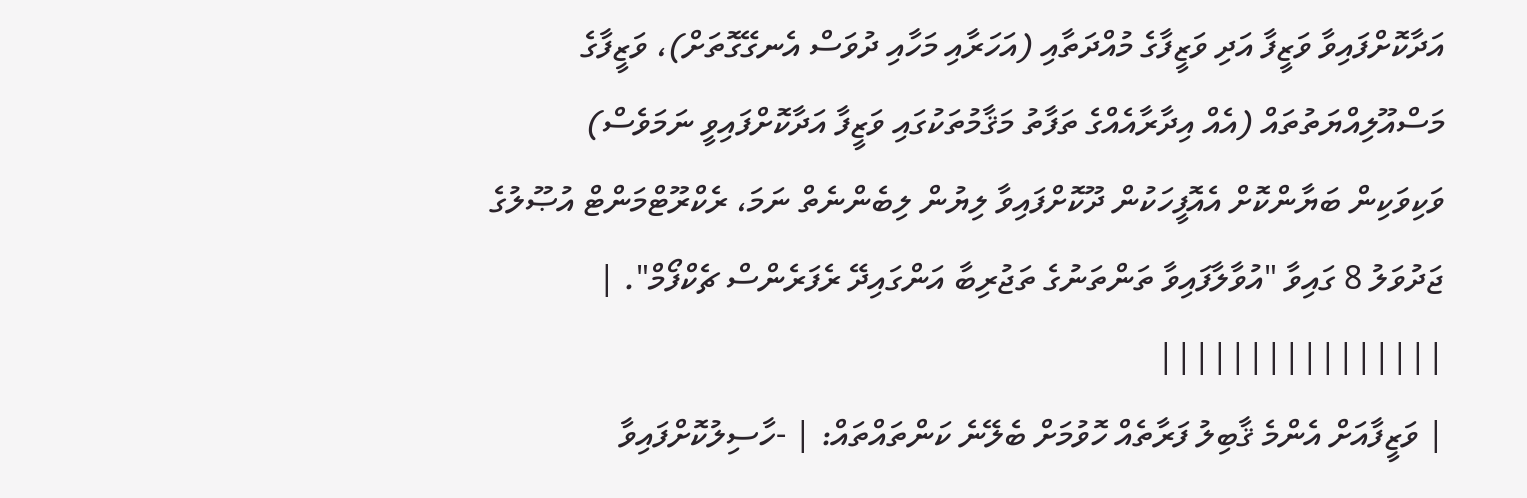އަދާކޮށްފައިވާ ވަޒީފާ އަދި ވަޒީފާގެ މުއްދަތާއި (އަހަރާއި މަހާއި ދުވަސް އެނގޭގޮތަށް)، ވަޒީފާގެ މަސްއޫލިއްޔަތުތައް (އެއް އިދާރާއެއްގެ ތަފާތު މަޤާމުތަކުގައި ވަޒީފާ އަދާކޮށްފައިވީ ނަމަވެސް) ވަކިވަކިން ބަޔާންކޮށް އެއޮފީހަކުން ދޫކޮށްފައިވާ ލިޔުން ލިބެންނެތް ނަމަ، ރެކްރޫޓްމަންޓް އުޞޫލުގެ ޖަދުވަލު 8 ގައިވާ "އުވާލާފައިވާ ތަންތަނުގެ ތަޖުރިބާ އަންގައިދޭ ރެފަރެންސް ޗެކްފޯމް". | ||||||||||||||||
| ވަޒީފާއަށް އެންމެ ޤާބިލު ފަރާތެއް ހޮވުމަށް ބެލޭނެ ކަންތައްތައް: | -ހާސިލުކޮށްފައިވާ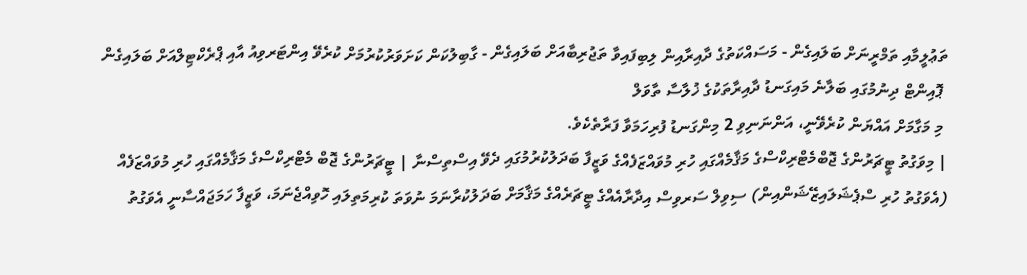ތަޢުލީމާއި ތަމްރީނަށް ބަލައިގެން - މަސައްކަތުގެ ދާއިރާއިން ލިބިފައިވާ ތަޖުރިބާއަށް ބަލައިގެން - ގާބިލުކަން ކަށަވަރުކުރުމަށް ކުރެވޭ އިންޓަރވިއު އާއި ޕްރެކްޓިލްއަށް ބަލައިގެން
 ޕޮއިންޓް ދިނުމުގައި ބަލާނެ މައިގަނޑު ދާއިރާތަކުގެ ޚުލާސާ ތާވަލް
 މި މަގާމަށް އައްޔަން ކުރެވޭނީ، އަންނަނިވި 2 މިންގަނޑު ފުރިހަމަވާ ފަރާތެކެވެ.
| މިވަގުތު ޓީޗަރުންގެ ޖޮބްމެޓްރިކްސްގެ މަޤާމެއްގައި ހުރި މުވައްޒަފެއްގެ ވަޒީފާ ބަދަލުކުރުމުގައި ދެވޭ އިސްތިސްނާ | ޓީޗަރުންގެ ޖޮބް މެޓްރިކްސްގެ މަޤާމެއްގައި ހުރި މުވައްޒަފެއް (އެވަގުތު ހުރި ސްޕެޝަލައިޒޭޝަންއިން) ސިވިލް ސަރވިސް އިދާރާއެއްގެ ޓީޗަރެއްގެ މަޤާމަށް ބަދަލުކުރާނަމަ ނުވަތަ ކުރިމަތިލައި ހޮވިއްޖެނަމަ، ވަޒީފާ ހަމަޖައްސާނީ އެވަގުތު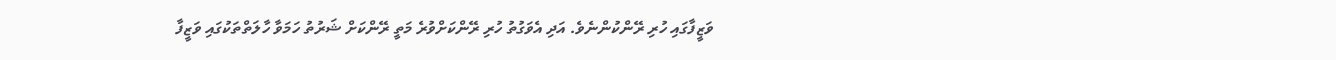ވަޒީފާގައި ހުރި ރޭންކުންނެވެ. އަދި އެވަގުތު ހުރި ރޭންކަށްވުރެ މަތީ ރޭންކަށް ޝަރުތު ހަމަވާ ހާލަތްތަކުގައި ވަޒީފާ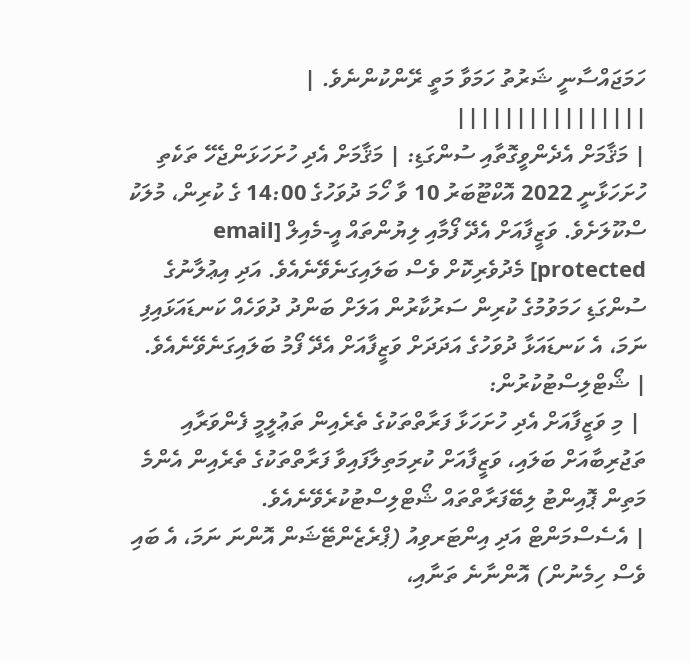ހަމަޖައްސާނީ ޝަރުތު ހަމަވާ މަތީ ރޭންކުންނެވެ. | ||||||||||||||||
| މަޤާމަށް އެދެންވީގޮތާއި ސުންގަޑި: | މަޤާމަށް އެދި ހުށަހަޅަންޖެހޭ ތަކެތި ހުށަހަޅާނީ 2022 އޮކްޓޫބަރު 10 ވާ ހޯމަ ދުވަހުގެ 14:00 ގެ ކުރިން، މުލަކު ސްކޫލަށެވެ. ވަޒީފާއަށް އެދޭ ފޯމާއި ލިޔުންތައް އީ-މެއިލް [email protected] މެދުވެރިކޮށް ވެސް ބަލައިގަނެވޭނެއެވެ. އަދި އިޢުލާނުގެ ސުންގަޑި ހަމަވުމުގެ ކުރިން ސަރުކާރުން އަލަށް ބަންދު ދުވަހެއް ކަނޑައަޅައިފި ނަމަ، އެ ކަނޑައަޅާ ދުވަހުގެ އަދަދަށް ވަޒީފާއަށް އެދޭ ފޯމު ބަލައިގަނެވޭނެއެވެ.
| ޝޯޓްލިސްޓުކުރުން:
 | މި ވަޒީފާއަށް އެދި ހުށަހަޅާ ފަރާތްތަކުގެ ތެރެއިން ތަޢުލީމީ ފެންވަރާއި ތަޖުރިބާއަށް ބަލައި، ވަޒީފާއަށް ކުރިމަތިލާފައިވާ ފަރާތްތަކުގެ ތެރެއިން އެންމެ މަތިން ޕޮއިންޓު ލިބޭފަރާތްތައް ޝޯޓްލިސްޓުކުރެވޭނެއެވެ.
| އެސެސްމަންޓް އަދި އިންޓަރވިއު (ޕްރެޒެންޓޭޝަން އޮންނަ ނަމަ، އެ ބައި ވެސް ހިމެނުން) އޮންނާނެ ތަނާއި،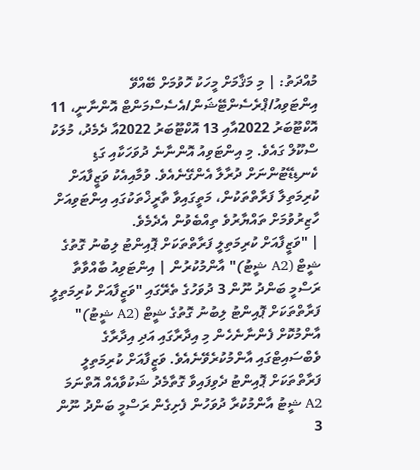މުއްދަތު: | މި މަޤާމަށް މީހަކު ހޮވުމަށް ބޭއްވޭ އިންޓަވިއު/ޕްރެސެންޓޭޝަން/އެސެސްމަންޓް އޮންނާނީ، 11 އޮކްޓޫބަރު 2022އާއި 13 އޮކްޓޫބަރު 2022އާ ދެމެދު، މުލަކު ސްކޫލް ގައެވެ. މި އިންޓަވިއު އޮންނާނެ ދުވަހަކާއި ގަޑި ކެނޑިޑޭޓުންނަށް ދުރާލާ އެންގޭނެއެވެ. ވުމާއިއެކު ވަޒީފާއަށް ކުރިމަތިލާ ފަރާތްތަކުން، މަތީގައިވާ ތާރީޚްތަކުގައި އިންޓަވިއަށް ހާޒިރުވުމަށް ތައްޔާރުވެ ތިއްބެވުން އެދެމެވެ.
| "ވަޒީފާއަށް ކުރިމަތިލީ ފަރާތްތަކަށް ޕޮއިންޓު ލިބުނު ގޮތުގެ ޝީޓް (A2 ޝީޓު)" އާންމުކުރުން | އިންޓަވިއު ބާއްވާތާ ރަސްމީ ބަންދު ނޫން 3 ދުވަހުގެ ތެރޭގައި "ވަޒީފާއަށް ކުރިމަތިލީ ފަރާތްތަކަށް ޕޮއިންޓު ލިބުނު ގޮތުގެ ޝީޓް (A2 ޝީޓު)" އާންމުކޮށް ފެންނާނެހެން މި އިދާރާގައި އަދި އިދާރާގެ ވެބްސައިޓްގައި އާންމުކުރެވޭނެއެވެ. ވަޒީފާއަށް ކުރިމަތިލީ ފަރާތްތަކަށް ޕޮއިންޓު ދެވިފައިވާ ގޮތާމެދު ޝަކުވާއެއް އޮތްނަމަ A2 ޝީޓު އާންމުކުރާ ދުވަހުން ފެށިގެން ރަސްމީ ބަންދު ނޫން 3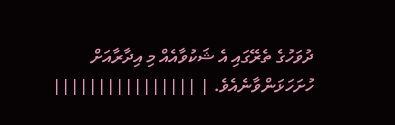ދުވަހުގެ ތެރޭގައި އެ ޝަކުވާއެއް މި އިދާރާއަށް ހުށަހަޅަންވާނެއެވެ. | ||||||||||||||||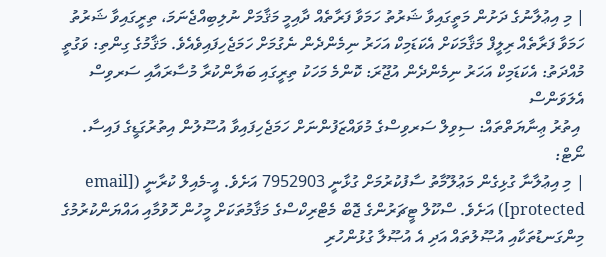| މި އިޢުލާނުގެ ދަށުން މަތީގައިވާ ޝަރުތު ހަމަވާ ފަރާތެއް ދާއިމީ މަޤާމަށް ނުލިބިއްޖެނަމަ، ތިރީގައިވާ ޝަރުތު ހަމަވާ ފަރާތެއް ރިލީފް މަޤާމަކަށް އެކަޑަމިކް އަހަރު ނިމެންދެން ނެގުމަށް ހަމަޖެހިފައިވެއެވެ. މަޤާމުގެ ގިންތި: ވަގުތީ މުއްދަތު: އެކަޑަމިކް އަހަރު ނިމެންދެން އުޖޫރަ: ކޮންމެ މަހަކު ތިރީގައި ބަޔާންކުރާ މުސާރައާއި ސަރވިސް އެލަވަންސް
 އިތުރު ޢިނާޔަތްތައް: ސިވިލް ސަރވިސްގެ މުވައްޒަފުންނަށް ހަމަޖެހިފައިވާ އުސޫލުން އިތުރުގަޑީގެ ފައިސާ. ނޯޓް:
| މި އިޢުލާނާ ގުޅިގެން މަޢުލޫމާތު ސާފުކުރުމަށް ގުޅާނީ 7952903 އަށެވެ. އީ-މެއިލް ކުރާނީ ([email protected]) އަށެވެ. ސްކޫލް ޓީޗަރުންގެ ޖޮބް މެޓްރިކްސްގެ މަޤާމުތަކަށް މީހުން ހޮވުމާއި އައްޔަންކުރުމުގެ މިންގަނޑުތަކާއި އުޞޫލުތައް އަދި އެ އުޞޫލާ ގުޅުންހުރި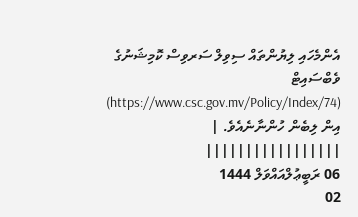އެންމެހައި ލިޔުންތައް ސިވިލް ސަރވިސް ކޮމިޝަނުގެ ވެބްސައިޓް (https://www.csc.gov.mv/Policy/Index/74) އިން ލިބެން ހުންނާނެއެވެ. | |||||||||||||||||
06 ރަބީޢުލްއައްވަލް 1444
02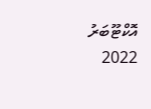އޮކްޓޫބަރު 2022